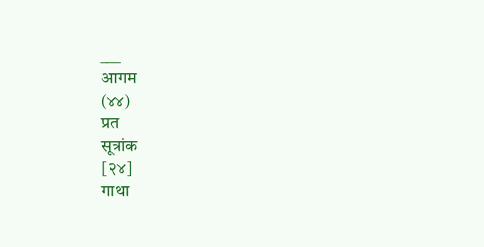___
आगम
(४४)
प्रत
सूत्रांक
[२४]
गाथा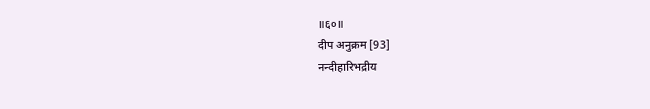॥६०॥
दीप अनुक्रम [93]
नन्दीहारिभद्रीय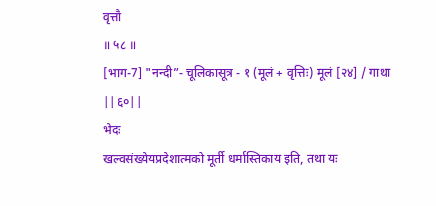वृत्तौ
॥ ५८ ॥
[भाग-7] "नन्दी”- चूलिकासूत्र - १ (मूलं + वृत्तिः) मूलं [२४] / गाथा ||६०||
भेदः
खल्वसंख्येयप्रदेशात्मको मूर्ती धर्मास्तिकाय इति, तथा यः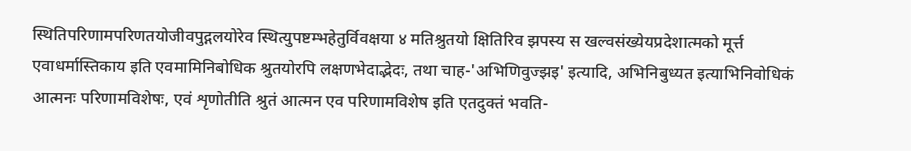स्थितिपरिणामपरिणतयोजीवपुद्गलयोरेव स्थित्युपष्टम्भहेतुर्विवक्षया ४ मतिश्रुतयो क्षितिरिव झपस्य स खल्वसंख्येयप्रदेशात्मको मूर्त्त एवाधर्मास्तिकाय इति एवमामिनिबोधिक श्रुतयोरपि लक्षणभेदाद्भेदः, तथा चाह-'अभिणिवुज्झइ' इत्यादि, अभिनिबुध्यत इत्याभिनिवोधिकं आत्मनः परिणामविशेषः, एवं शृणोतीति श्रुतं आत्मन एव परिणामविशेष इति एतदुक्तं भवति-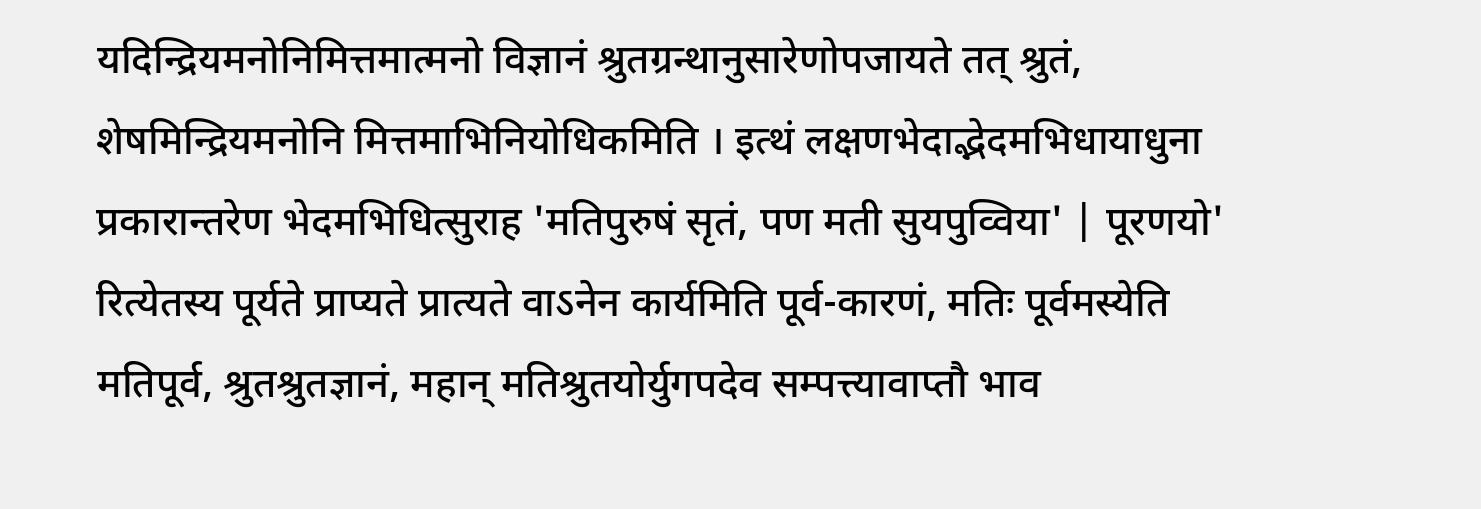यदिन्द्रियमनोनिमित्तमात्मनो विज्ञानं श्रुतग्रन्थानुसारेणोपजायते तत् श्रुतं, शेषमिन्द्रियमनोनि मित्तमाभिनियोधिकमिति । इत्थं लक्षणभेदाद्भेदमभिधायाधुना प्रकारान्तरेण भेदमभिधित्सुराह 'मतिपुरुषं सृतं, पण मती सुयपुव्विया' | पूरणयो' रित्येतस्य पूर्यते प्राप्यते प्रात्यते वाऽनेन कार्यमिति पूर्व-कारणं, मतिः पूर्वमस्येति मतिपूर्व, श्रुतश्रुतज्ञानं, महान् मतिश्रुतयोर्युगपदेव सम्पत्त्यावाप्तौ भाव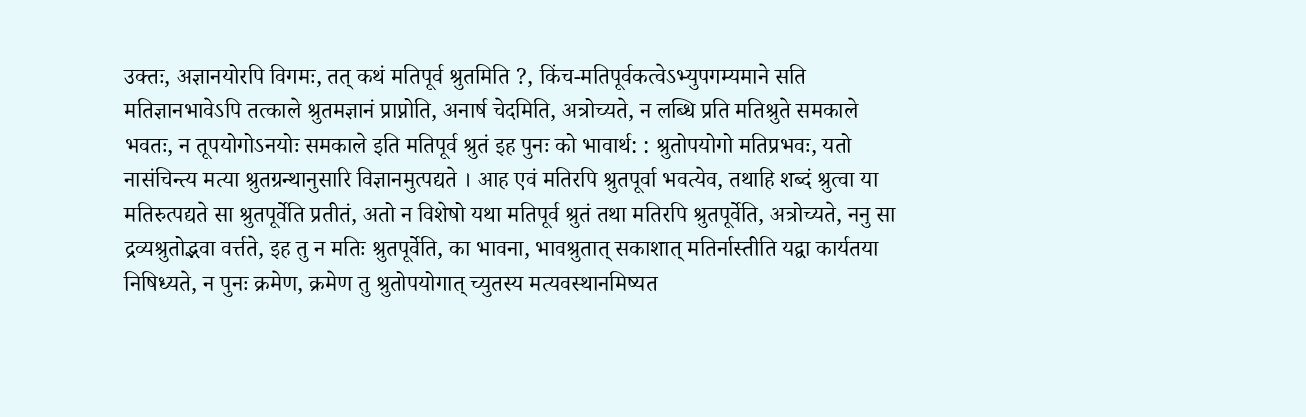उक्तः, अज्ञानयोरपि विगमः, तत् कथं मतिपूर्व श्रुतमिति ?, किंच-मतिपूर्वकत्वेऽभ्युपगम्यमाने सति मतिज्ञानभावेऽपि तत्काले श्रुतमज्ञानं प्राप्नोति, अनार्ष चेदमिति, अत्रोच्यते, न लब्धि प्रति मतिश्रुते समकाले भवतः, न तूपयोगोऽनयोः समकाले इति मतिपूर्व श्रुतं इह पुनः को भावार्थ: : श्रुतोपयोगो मतिप्रभवः, यतो नासंचिन्त्य मत्या श्रुतग्रन्थानुसारि विज्ञानमुत्पद्यते । आह एवं मतिरपि श्रुतपूर्वा भवत्येव, तथाहि शब्दं श्रुत्वा या मतिरुत्पद्यते सा श्रुतपूर्वेति प्रतीतं, अतो न विशेषो यथा मतिपूर्व श्रुतं तथा मतिरपि श्रुतपूर्वेति, अत्रोच्यते, ननु सा द्रव्यश्रुतोद्भवा वर्त्तते, इह तु न मतिः श्रुतपूर्वेति, का भावना, भावश्रुतात् सकाशात् मतिर्नास्तीति यद्वा कार्यतया निषिध्यते, न पुनः क्रमेण, क्रमेण तु श्रुतोपयोगात् च्युतस्य मत्यवस्थानमिष्यत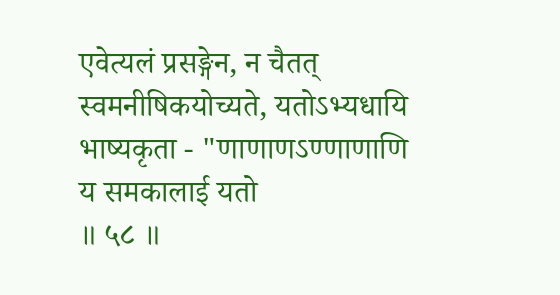एवेत्यलं प्रसङ्गेन, न चैतत् स्वमनीषिकयोच्यते, यतोऽभ्यधायि भाष्यकृता - "णाणाणऽण्णाणाणि य समकालाई यतो
॥ ५८ ॥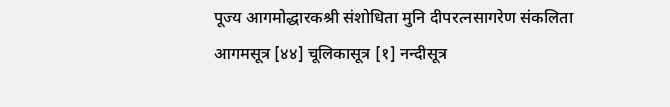पूज्य आगमोद्धारकश्री संशोधिता मुनि दीपरत्नसागरेण संकलिता आगमसूत्र [४४] चूलिकासूत्र [१] नन्दीसूत्र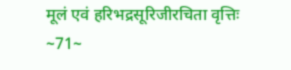मूलं एवं हरिभद्रसूरिजीरचिता वृत्तिः
~71~